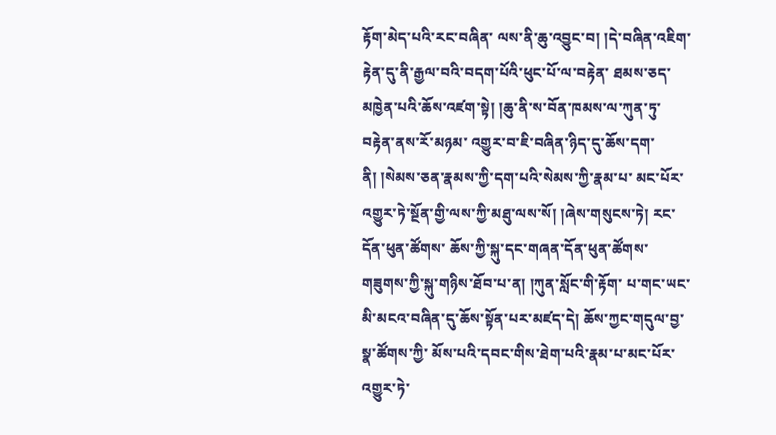རྟོག་མེད་པའི་རང་བཞིན་ ལས་ནི་ཆུ་འབྱུང་བ། །དེ་བཞིན་འཇིག་རྟེན་དུ་ནི་རྒྱལ་བའི་བདག་པོའི་ཕུང་པོ་ལ་བརྟེན་ ཐམས་ཅད་མཁྱེན་པའི་ཆོས་འཛག་སྟེ། །ཆུ་ནི་ས་བོན་ཁམས་ལ་ཀུན་ཏུ་བརྟེན་ནས་རོ་མཉམ་ འགྱུར་བ་ཇི་བཞིན་ཉིད་དུ་ཆོས་དག་ནི། །སེམས་ཅན་རྣམས་ཀྱི་དག་པའི་སེམས་ཀྱི་རྣམ་པ་ མང་པོར་འགྱུར་ཏེ་སྔོན་གྱི་ལས་ཀྱི་མཐུ་ལས་སོ། །ཞེས་གསུངས་ཏེ། རང་དོན་ཕུན་ཚོགས་ ཆོས་ཀྱི་སྐུ་དང་གཞན་དོན་ཕུན་ཚོགས་གཟུགས་ཀྱི་སྐུ་གཉིས་ཐོབ་པ་ན། །ཀུན་སློང་གི་རྟོག་ པ་གང་ཡང་མི་མངའ་བཞིན་དུ་ཆོས་སྟོན་པར་མཛད་དེ། ཆོས་ཀྱང་གདུལ་བྱ་སྣ་ཚོགས་ཀྱི་ མོས་པའི་དབང་གིས་ཐེག་པའི་རྣམ་པ་མང་པོར་འགྱུར་ཏེ་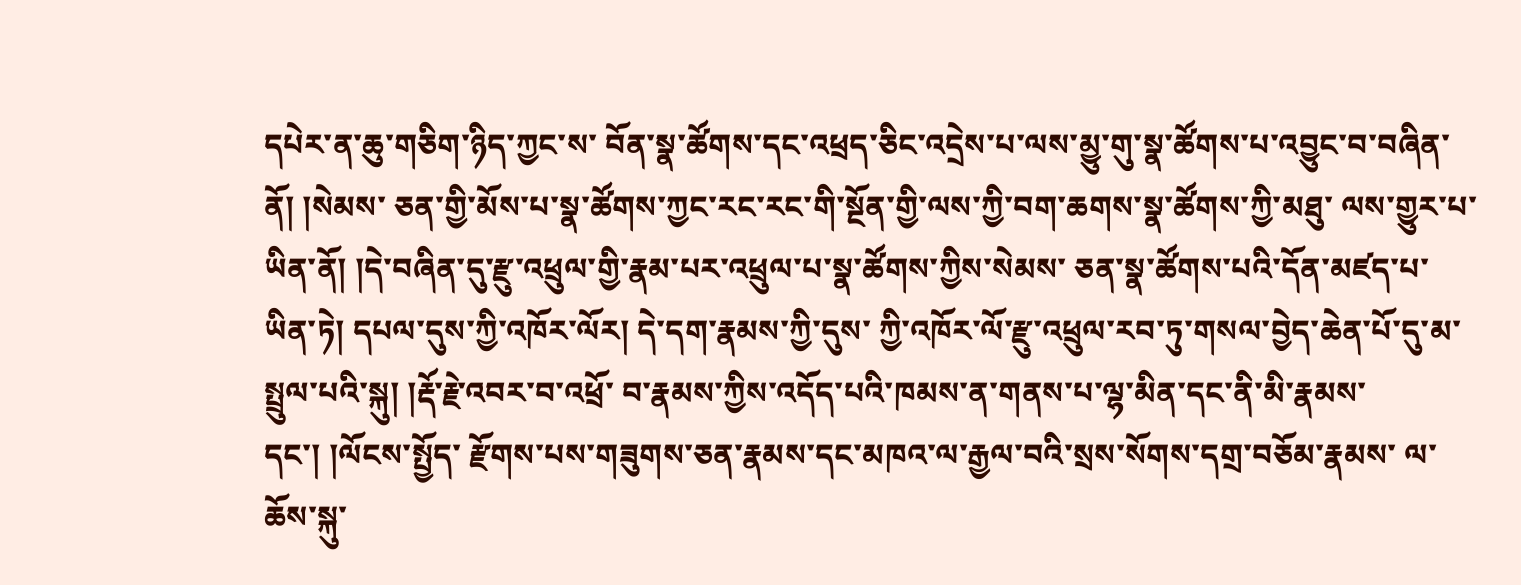དཔེར་ན་ཆུ་གཅིག་ཉིད་ཀྱང་ས་ བོན་སྣ་ཚོགས་དང་འཕྲད་ཅིང་འདྲེས་པ་ལས་མྱུ་གུ་སྣ་ཚོགས་པ་འབྱུང་བ་བཞིན་ནོ། །སེམས་ ཅན་གྱི་མོས་པ་སྣ་ཚོགས་ཀྱང་རང་རང་གི་སྔོན་གྱི་ལས་ཀྱི་བག་ཆགས་སྣ་ཚོགས་ཀྱི་མཐུ་ ལས་གྱུར་པ་ཡིན་ནོ། །དེ་བཞིན་དུ་རྫུ་འཕྲུལ་གྱི་རྣམ་པར་འཕྲུལ་པ་སྣ་ཚོགས་ཀྱིས་སེམས་ ཅན་སྣ་ཚོགས་པའི་དོན་མཛད་པ་ཡིན་ཏེ། དཔལ་དུས་ཀྱི་འཁོར་ལོར། དེ་དག་རྣམས་ཀྱི་དུས་ ཀྱི་འཁོར་ལོ་རྫུ་འཕྲུལ་རབ་ཏུ་གསལ་བྱེད་ཆེན་པོ་དུ་མ་སྤྲུལ་པའི་སྐུ། །རྡོ་རྗེ་འབར་བ་འཕྲོ་ བ་རྣམས་ཀྱིས་འདོད་པའི་ཁམས་ན་གནས་པ་ལྷ་མིན་དང་ནི་མི་རྣམས་དང་། །ལོངས་སྤྱོད་ རྫོགས་པས་གཟུགས་ཅན་རྣམས་དང་མཁའ་ལ་རྒྱལ་བའི་སྲས་སོགས་དགྲ་བཅོམ་རྣམས་ ལ་ཆོས་སྐུ་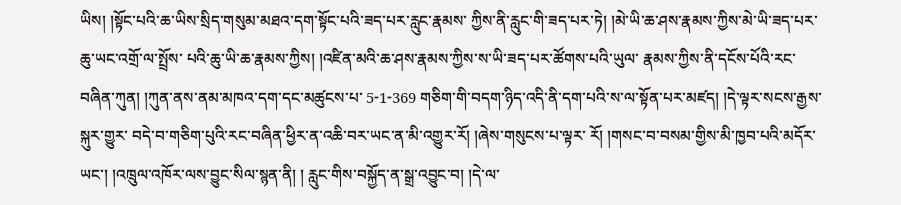ཡིས། །སྟོང་པའི་ཆ་ཡིས་སྲིད་གསུམ་མཐའ་དག་སྟོང་པའི་ཟད་པར་རླུང་རྣམས་ ཀྱིས་ནི་རླུང་གི་ཟད་པར་ཏེ། །མེ་ཡི་ཆ་ཤས་རྣམས་ཀྱིས་མེ་ཡི་ཟད་པར་ཆུ་ཡང་འགྲོ་ལ་སྤྲོས་ པའི་ཆུ་ཡི་ཆ་རྣམས་ཀྱིས། །འཛིན་མའི་ཆ་ཤས་རྣམས་ཀྱིས་ས་ཡི་ཟད་པར་ཚོགས་པའི་ཡུལ་ རྣམས་ཀྱིས་ནི་དངོས་པོའི་རང་བཞིན་ཀུན། །ཀུན་ནས་ནམ་མཁའ་དག་དང་མཚུངས་པ་ 5-1-369 གཅིག་གི་བདག་ཉིད་འདི་ནི་དག་པའི་ས་ལ་སྟོན་པར་མཛད། །དེ་ལྟར་སངས་རྒྱས་སྐུར་གྱུར་ བདེ་བ་གཅིག་པུའི་རང་བཞིན་ཕྱིར་ན་འཆི་བར་ཡང་ན་མི་འགྱུར་རོ། །ཞེས་གསུངས་པ་ལྟར་ རོ། །གསང་བ་བསམ་གྱིས་མི་ཁྱབ་པའི་མདོར་ཡང་། །འཁྲུལ་འཁོར་ལས་བྱུང་སིལ་སྙན་ནི། ། རླུང་གིས་བསྐྱོད་ན་སྒྲ་འབྱུང་བ། །དེ་ལ་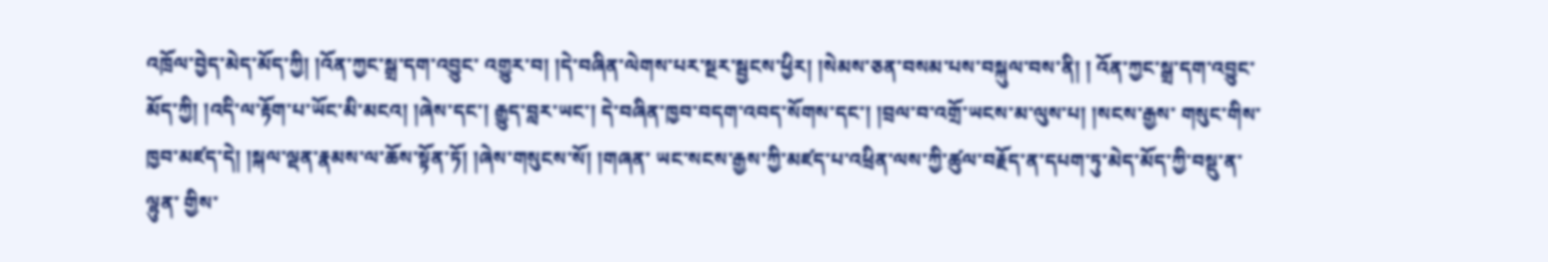འཁྲོལ་བྱེད་མེད་མོད་ཀྱི། །འོན་ཀྱང་སྒྲ་དག་འབྱུང་ འགྱུར་བ། །དེ་བཞིན་ལེགས་པར་སྔར་སྦྱངས་ཕྱིར། །སེམས་ཅན་བསམ་པས་བསྐུལ་བས་ནི། ། འོན་ཀྱང་སྒྲ་དག་འབྱུང་མོད་ཀྱི། །འདི་ལ་རྟོག་པ་ཡོང་མི་མངའ། །ཞེས་དང་། རྒྱུད་བླར་ཡང་། དེ་བཞིན་ཁྱབ་བདག་འབད་སོགས་དང་། །བྲལ་བ་འགྲོ་ཡངས་མ་ལུས་པ། །སངས་རྒྱས་ གསུང་གིས་ཁྱབ་མཛད་དེ། །སྐལ་ལྡན་རྣམས་ལ་ཆོས་སྟོན་ཏོ། །ཞེས་གསུངས་སོ། །གཞན་ ཡང་སངས་རྒྱས་ཀྱི་མཛད་པ་འཕྲིན་ལས་ཀྱི་ཚུལ་བརྗོད་ན་དཔག་ཏུ་མེད་མོད་ཀྱི་བསྡུ་ན་ལྷུན་ གྱིས་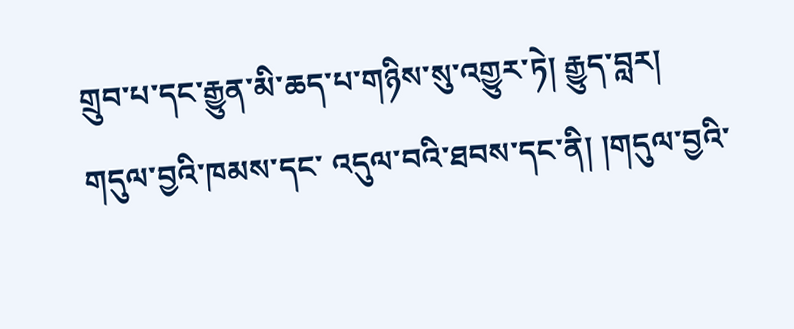གྲུབ་པ་དང་རྒྱུན་མི་ཆད་པ་གཉིས་སུ་འགྱུར་ཏེ། རྒྱུད་བླར། གདུལ་བྱའི་ཁམས་དང་ འདུལ་བའི་ཐབས་དང་ནི། །གདུལ་བྱའི་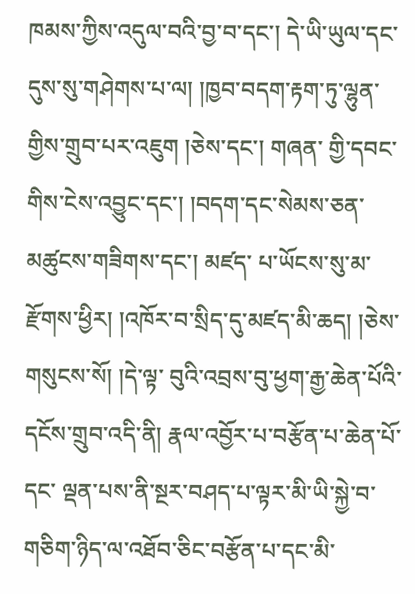ཁམས་ཀྱིས་འདུལ་བའི་བྱ་བ་དང་། དེ་ཡི་ཡུལ་དང་ དུས་སུ་གཤེགས་པ་ལ། །ཁྱབ་བདག་རྟག་ཏུ་ལྷུན་གྱིས་གྲུབ་པར་འཇུག །ཅེས་དང་། གཞན་ གྱི་དབང་གིས་ངེས་འབྱུང་དང་། །བདག་དང་སེམས་ཅན་མཚུངས་གཟིགས་དང་། མཛད་ པ་ཡོངས་སུ་མ་རྫོགས་ཕྱིར། །འཁོར་བ་སྲིད་དུ་མཛད་མི་ཆད། །ཅེས་གསུངས་སོ། །དེ་ལྟ་ བུའི་འབྲས་བུ་ཕྱག་རྒྱ་ཆེན་པོའི་དངོས་གྲུབ་འདི་ནི། རྣལ་འབྱོར་པ་བརྩོན་པ་ཆེན་པོ་དང་ ལྡན་པས་ནི་སྔར་བཤད་པ་ལྟར་མི་ཡི་སྐྱེ་བ་གཅིག་ཉིད་ལ་འཐོབ་ཅིང་བརྩོན་པ་དང་མི་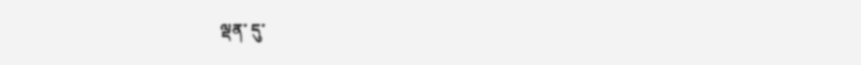ལྡན་ དུ་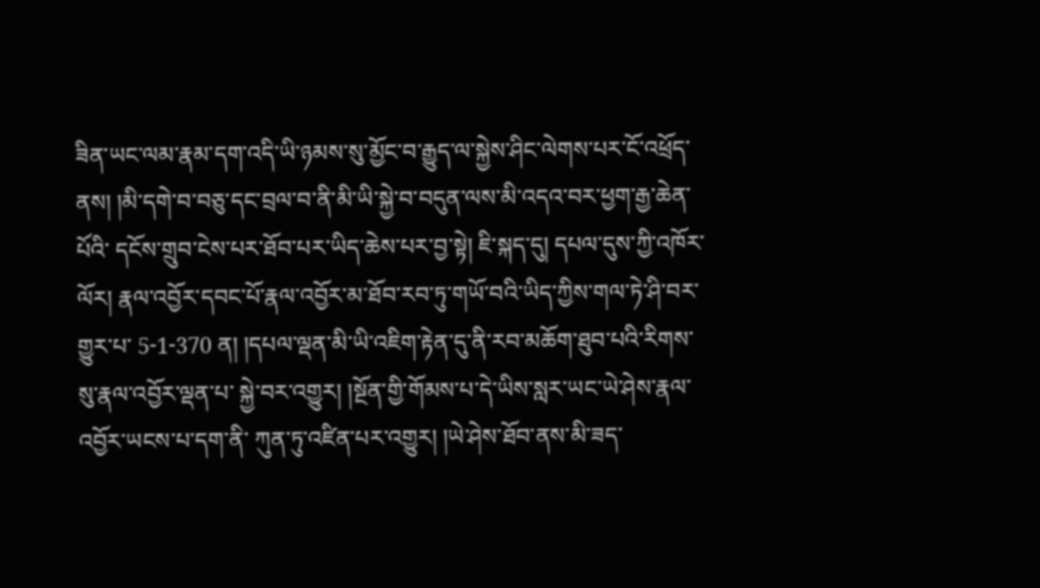ཟིན་ཡང་ལམ་རྣམ་དག་འདི་ཡི་ཉམས་སུ་མྱོང་བ་རྒྱུད་ལ་སྐྱེས་ཤིང་ལེགས་པར་ངོ་འཕྲོད་ ནས། །མི་དགེ་བ་བཅུ་དང་བྲལ་བ་ནི་མི་ཡི་སྐྱེ་བ་བདུན་ལས་མི་འདའ་བར་ཕྱག་རྒྱ་ཆེན་པོའི་ དངོས་གྲུབ་ངེས་པར་ཐོབ་པར་ཡིད་ཆེས་པར་བྱ་སྟེ། ཇི་སྐད་དུ། དཔལ་དུས་ཀྱི་འཁོར་ལོར། རྣལ་འབྱོར་དབང་པོ་རྣལ་འབྱོར་མ་ཐོབ་རབ་ཏུ་གཡོ་བའི་ཡིད་ཀྱིས་གལ་ཏེ་ཤི་བར་གྱུར་པ་ 5-1-370 ན། །དཔལ་ལྡན་མི་ཡི་འཇིག་རྟེན་དུ་ནི་རབ་མཆོག་ཐུབ་པའི་རིགས་སུ་རྣལ་འབྱོར་ལྡན་པ་ སྐྱེ་བར་འགྱུར། །སྔོན་གྱི་གོམས་པ་དེ་ཡིས་སླར་ཡང་ཡེ་ཤེས་རྣལ་འབྱོར་ཡངས་པ་དག་ནི་ ཀུན་ཏུ་འཛིན་པར་འགྱུར། །ཡེ་ཤེས་ཐོབ་ནས་མི་ཟད་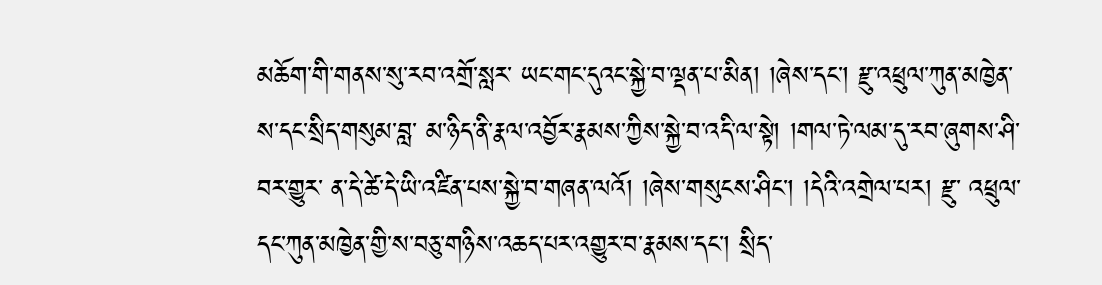མཆོག་གི་གནས་སུ་རབ་འགྲོ་སླར་ ཡང་གང་དུའང་སྐྱེ་བ་ལྡན་པ་མིན། །ཞེས་དང་། རྫུ་འཕྲུལ་ཀུན་མཁྱེན་ས་དང་སྲིད་གསུམ་བླ་ མ་ཉིད་ནི་རྣལ་འབྱོར་རྣམས་ཀྱིས་སྐྱེ་བ་འདི་ལ་སྟེ། །གལ་ཏེ་ལམ་དུ་རབ་ཞུགས་ཤི་བར་གྱུར་ ན་དེ་ཚེ་དེ་ཡི་འཛིན་པས་སྐྱེ་བ་གཞན་ལའོ། །ཞེས་གསུངས་ཤིང་། །དེའི་འགྲེལ་པར། རྫུ་ འཕྲུལ་དང་ཀུན་མཁྱེན་གྱི་ས་བཅུ་གཉིས་འཆད་པར་འགྱུར་བ་རྣམས་དང་། སྲིད་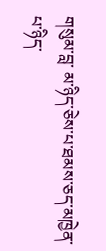གསུམ་བླ་ མ་ཉིད་ཅེས་པ་ཐམས་ཅད་མཁྱེན་པ་ཉིད་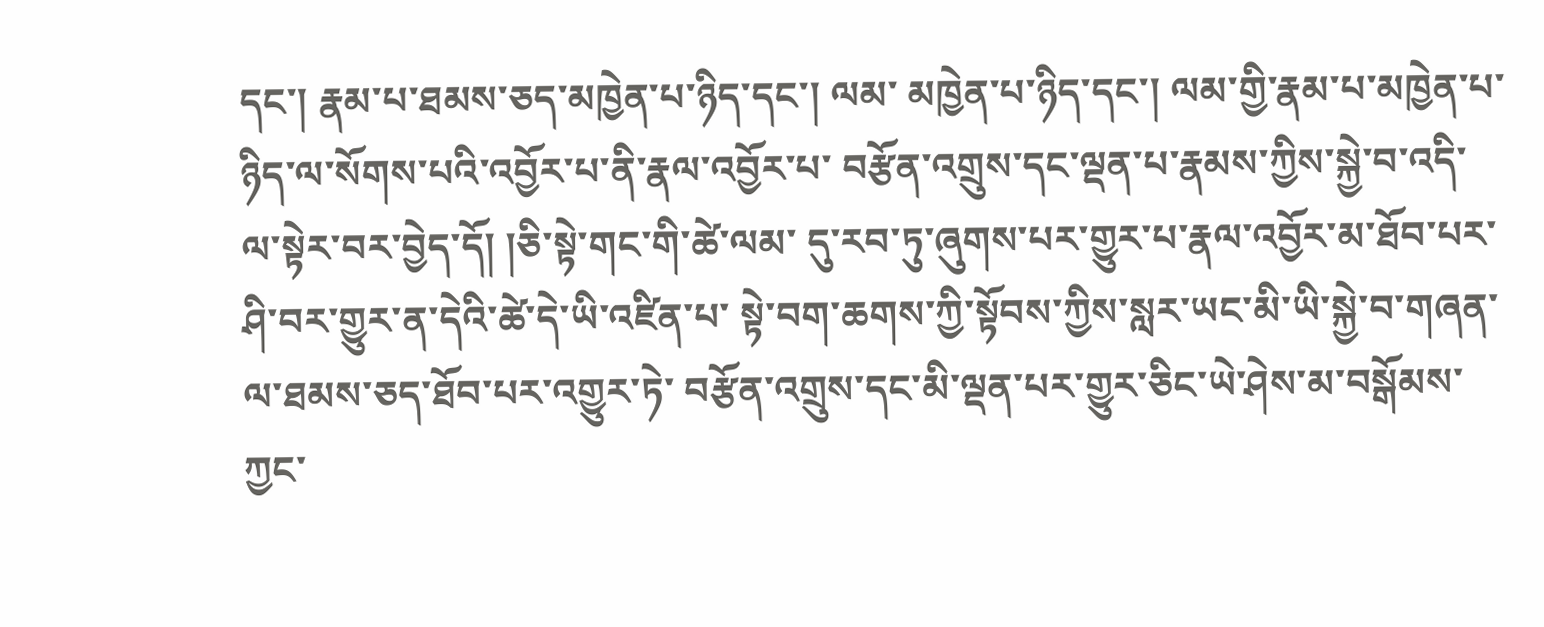དང་། རྣམ་པ་ཐམས་ཅད་མཁྱེན་པ་ཉིད་དང་། ལམ་ མཁྱེན་པ་ཉིད་དང་། ལམ་གྱི་རྣམ་པ་མཁྱེན་པ་ཉིད་ལ་སོགས་པའི་འབྱོར་པ་ནི་རྣལ་འབྱོར་པ་ བརྩོན་འགྲུས་དང་ལྡན་པ་རྣམས་ཀྱིས་སྐྱེ་བ་འདི་ལ་སྟེར་བར་བྱེད་དོ། །ཅི་སྟེ་གང་གི་ཚེ་ལམ་ དུ་རབ་ཏུ་ཞུགས་པར་གྱུར་པ་རྣལ་འབྱོར་མ་ཐོབ་པར་ཤི་བར་གྱུར་ན་དེའི་ཚེ་དེ་ཡི་འཛིན་པ་ སྟེ་བག་ཆགས་ཀྱི་སྟོབས་ཀྱིས་སླར་ཡང་མི་ཡི་སྐྱེ་བ་གཞན་ལ་ཐམས་ཅད་ཐོབ་པར་འགྱུར་ཏེ་ བརྩོན་འགྲུས་དང་མི་ལྡན་པར་གྱུར་ཅིང་ཡེ་ཤེས་མ་བསྒོམས་ཀྱང་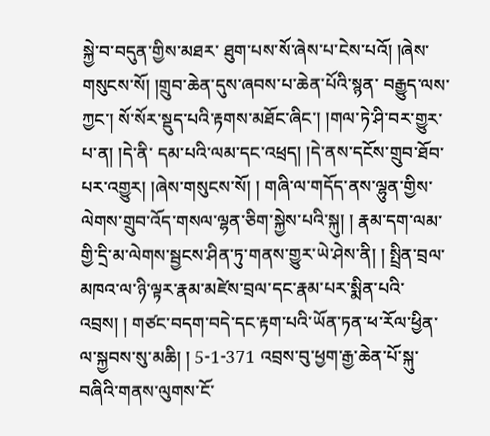སྐྱེ་བ་བདུན་གྱིས་མཐར་ ཐུག་པས་སོ་ཞེས་པ་ངེས་པའོ། །ཞེས་གསུངས་སོ། །གྲུབ་ཆེན་དུས་ཞབས་པ་ཆེན་པོའི་སྙན་ བརྒྱུད་ལས་ཀྱང་། སོ་སོར་སྡུད་པའི་རྟགས་མཐོང་ཞིང་། །གལ་ཏེ་ཤི་བར་གྱུར་པ་ན། །དེ་ནི་ དམ་པའི་ལམ་དང་འཕྲད། །དེ་ནས་དངོས་གྲུབ་ཐོབ་པར་འགྱུར། །ཞེས་གསུངས་སོ། ། གཞི་ལ་གདོད་ནས་ལྷུན་གྱིས་ལེགས་གྲུབ་འོད་གསལ་ལྷན་ཅིག་སྐྱེས་པའི་སྐུ། ། རྣམ་དག་ལམ་གྱི་དྲི་མ་ལེགས་སྦྱངས་ཤིན་ཏུ་གནས་གྱུར་ཡེ་ཤེས་ནི། ། སྤྲིན་བྲལ་མཁའ་ལ་ཉི་ལྟར་རྣམ་མཛེས་བྲལ་དང་རྣམ་པར་སྨིན་པའི་འབྲས། ། གཙང་བདག་བདེ་དང་རྟག་པའི་ཡོན་ཏན་ཕ་རོལ་ཕྱིན་ལ་སྐྱབས་སུ་མཆི། ། 5-1-371 འབྲས་བུ་ཕྱག་རྒྱ་ཆེན་པོ་སྐུ་བཞིའི་གནས་ལུགས་ངོ་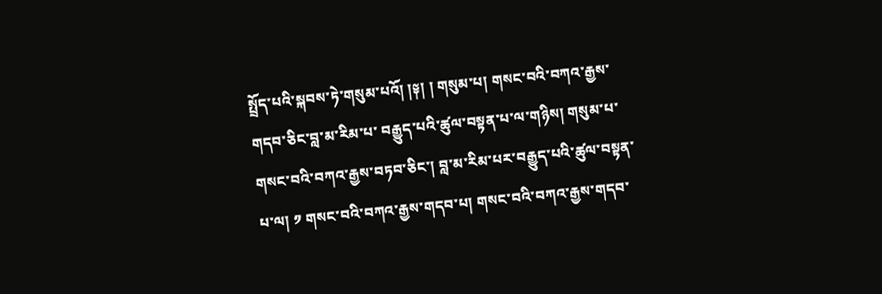སྤྲོད་པའི་སྐབས་ཏེ་གསུམ་པའོ། །༈། ། གསུམ་པ། གསང་བའི་བཀའ་རྒྱས་གདབ་ཅིང་བླ་མ་རིམ་པ་ བརྒྱུད་པའི་ཚུལ་བསྟན་པ་ལ་གཉིས། གསུམ་པ་གསང་བའི་བཀའ་རྒྱས་བཏབ་ཅིང་། བླ་མ་རིམ་པར་བརྒྱུད་པའི་ཚུལ་བསྟན་ པ་ལ། ༡ གསང་བའི་བཀའ་རྒྱས་གདབ་པ། གསང་བའི་བཀའ་རྒྱས་གདབ་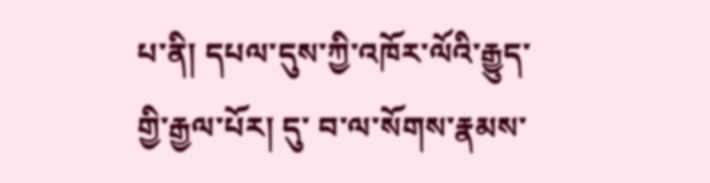པ་ནི། དཔལ་དུས་ཀྱི་འཁོར་ལོའི་རྒྱུད་གྱི་རྒྱལ་པོར། དུ་ བ་ལ་སོགས་རྣམས་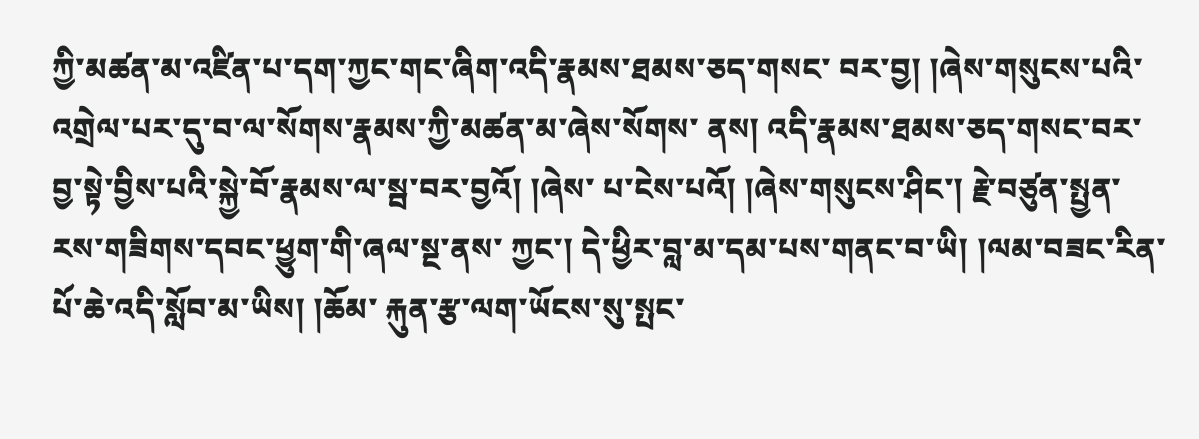ཀྱི་མཚན་མ་འཛིན་པ་དག་ཀྱང་གང་ཞིག་འདི་རྣམས་ཐམས་ཅད་གསང་ བར་བྱ། །ཞེས་གསུངས་པའི་འགྲེལ་པར་དུ་བ་ལ་སོགས་རྣམས་ཀྱི་མཚན་མ་ཞེས་སོགས་ ནས། འདི་རྣམས་ཐམས་ཅད་གསང་བར་བྱ་སྟེ་བྱིས་པའི་སྐྱེ་བོ་རྣམས་ལ་སྦ་བར་བྱའོ། །ཞེས་ པ་ངེས་པའོ། །ཞེས་གསུངས་ཤིང་། རྗེ་བཙུན་སྤྱན་རས་གཟིགས་དབང་ཕྱུག་གི་ཞལ་སྔ་ནས་ ཀྱང་། དེ་ཕྱིར་བླ་མ་དམ་པས་གནང་བ་ཡི། །ལམ་བཟང་རིན་པོ་ཆེ་འདི་སློབ་མ་ཡིས། །ཆོམ་ རྐུན་རྩ་ལག་ཡོངས་སུ་སྤང་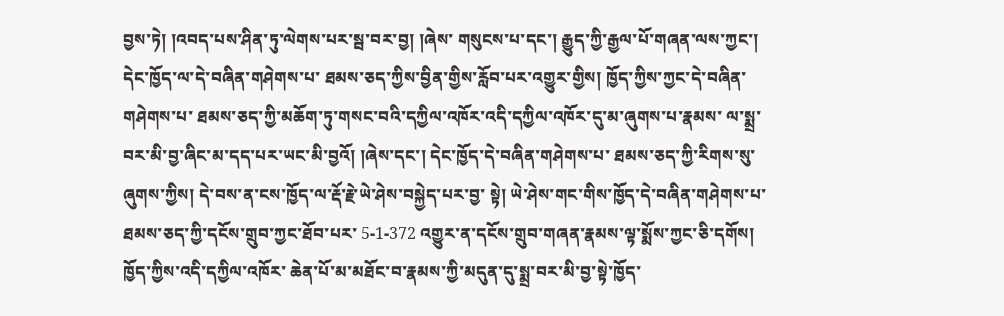བྱས་ཏེ། །འབད་པས་ཤིན་ཏུ་ལེགས་པར་སྦ་བར་བྱ། །ཞེས་ གསུངས་པ་དང་། རྒྱུད་ཀྱི་རྒྱལ་པོ་གཞན་ལས་ཀྱང་། དེང་ཁྱོད་ལ་དེ་བཞིན་གཤེགས་པ་ ཐམས་ཅད་ཀྱིས་བྱིན་གྱིས་རློབ་པར་འགྱུར་གྱིས། ཁྱོད་ཀྱིས་ཀྱང་དེ་བཞིན་གཤེགས་པ་ ཐམས་ཅད་ཀྱི་མཆོག་ཏུ་གསང་བའི་དཀྱིལ་འཁོར་འདི་དཀྱིལ་འཁོར་དུ་མ་ཞུགས་པ་རྣམས་ ལ་སྨྲ་བར་མི་བྱ་ཞིང་མ་དད་པར་ཡང་མི་བྱའོ། །ཞེས་དང་། དེང་ཁྱོད་དེ་བཞིན་གཤེགས་པ་ ཐམས་ཅད་ཀྱི་རིགས་སུ་ཞུགས་ཀྱིས། དེ་བས་ན་ངས་ཁྱོད་ལ་རྡོ་རྗེ་ཡེ་ཤེས་བསྐྱེད་པར་བྱ་ སྟེ། ཡེ་ཤེས་གང་གིས་ཁྱོད་དེ་བཞིན་གཤེགས་པ་ཐམས་ཅད་ཀྱི་དངོས་གྲུབ་ཀྱང་ཐོབ་པར་ 5-1-372 འགྱུར་ན་དངོས་གྲུབ་གཞན་རྣམས་ལྟ་སྨོས་ཀྱང་ཅི་དགོས། ཁྱོད་ཀྱིས་འདི་དཀྱིལ་འཁོར་ ཆེན་པོ་མ་མཐོང་བ་རྣམས་ཀྱི་མདུན་དུ་སྨྲ་བར་མི་བྱ་སྟེ་ཁྱོད་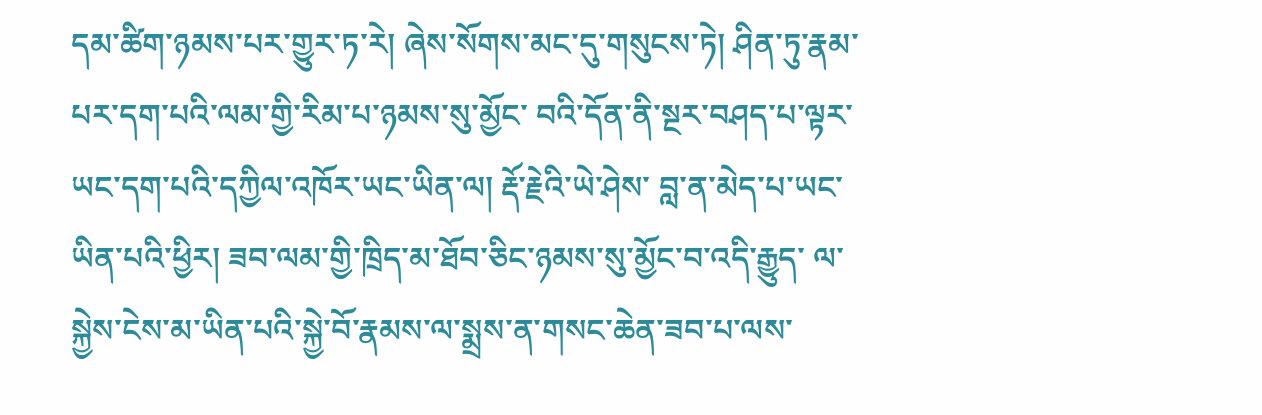དམ་ཚིག་ཉམས་པར་གྱུར་ཏ་རེ། ཞེས་སོགས་མང་དུ་གསུངས་ཏེ། ཤིན་ཏུ་རྣམ་པར་དག་པའི་ལམ་གྱི་རིམ་པ་ཉམས་སུ་མྱོང་ བའི་དོན་ནི་སྔར་བཤད་པ་ལྟར་ཡང་དག་པའི་དཀྱིལ་འཁོར་ཡང་ཡིན་ལ། རྡོ་རྗེའི་ཡེ་ཤེས་ བླ་ན་མེད་པ་ཡང་ཡིན་པའི་ཕྱིར། ཟབ་ལམ་གྱི་ཁྲིད་མ་ཐོབ་ཅིང་ཉམས་སུ་མྱོང་བ་འདི་རྒྱུད་ ལ་སྐྱེས་ངེས་མ་ཡིན་པའི་སྐྱེ་བོ་རྣམས་ལ་སྨྲས་ན་གསང་ཆེན་ཟབ་པ་ལས་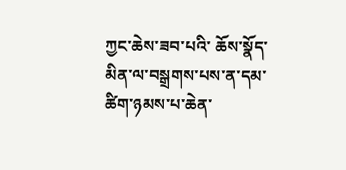ཀྱང་ཆེས་ཟབ་པའི་ ཆོས་སྣོད་མིན་ལ་བསྒྲགས་པས་ན་དམ་ཚིག་ཉམས་པ་ཆེན་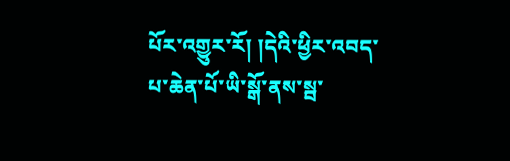པོར་འགྱུར་རོ། །དེའི་ཕྱིར་འབད་ པ་ཆེན་པོ་ཡི་སྒོ་ནས་སྦ་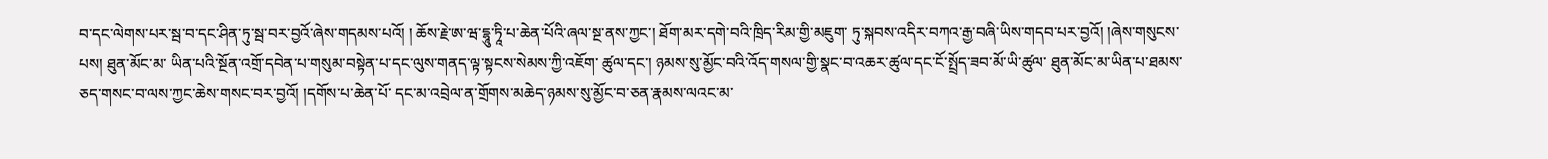བ་དང་ལེགས་པར་སྦ་བ་དང་ཤིན་ཏུ་སྦ་བར་བྱའོ་ཞེས་གདམས་པའོ། ། ཆོས་རྗེ་ཨ་ཝ་དྷཱུ་ཏཱི་པ་ཆེན་པོའི་ཞལ་སྔ་ནས་ཀྱང་། ཐོག་མར་དགེ་བའི་ཁྲིད་རིམ་གྱི་མཇུག་ ཏུ་སྐབས་འདིར་བཀའ་རྒྱ་བཞི་ཡིས་གདབ་པར་བྱའོ། །ཞེས་གསུངས་པས། ཐུན་མོང་མ་ ཡིན་པའི་སྔོན་འགྲོ་དབེན་པ་གསུམ་བསྟེན་པ་དང་ལུས་གནད་ལྟ་སྟངས་སེམས་ཀྱི་འཇོག་ ཚུལ་དང་། ཉམས་སུ་མྱོང་བའི་འོད་གསལ་གྱི་སྣང་བ་འཆར་ཚུལ་དང་ངོ་སྤྲོད་ཟབ་མོ་ཡི་ཚུལ་ ཐུན་མོང་མ་ཡིན་པ་ཐམས་ཅད་གསང་བ་ལས་ཀྱང་ཆེས་གསང་བར་བྱའོ། །དགོས་པ་ཆེན་པོ་ དང་མ་འབྲེལ་ན་གྲོགས་མཆེད་ཉམས་སུ་མྱོང་བ་ཅན་རྣམས་ལའང་མ་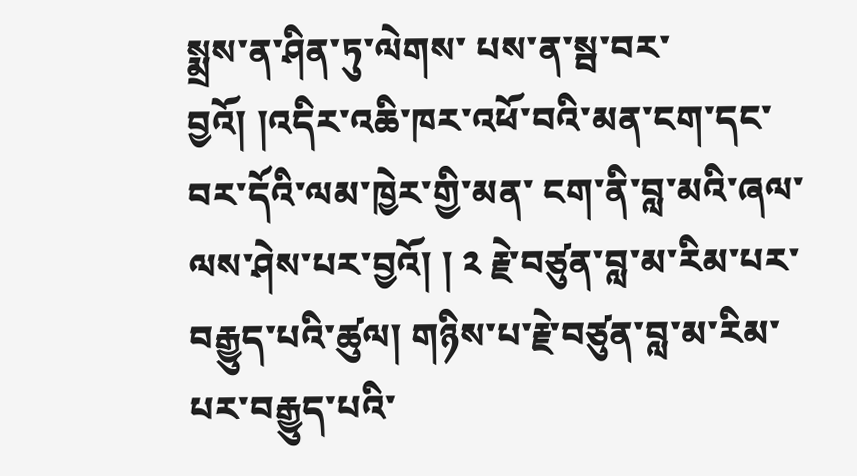སྨྲས་ན་ཤིན་ཏུ་ལེགས་ པས་ན་སྦ་བར་བྱའོ། །འདིར་འཆི་ཁར་འཕོ་བའི་མན་ངག་དང་བར་དོའི་ལམ་ཁྱེར་གྱི་མན་ ངག་ནི་བླ་མའི་ཞལ་ལས་ཤེས་པར་བྱའོ། ། ༢ རྗེ་བཙུན་བླ་མ་རིམ་པར་བརྒྱུད་པའི་ཚུལ། གཉིས་པ་རྗེ་བཙུན་བླ་མ་རིམ་པར་བརྒྱུད་པའི་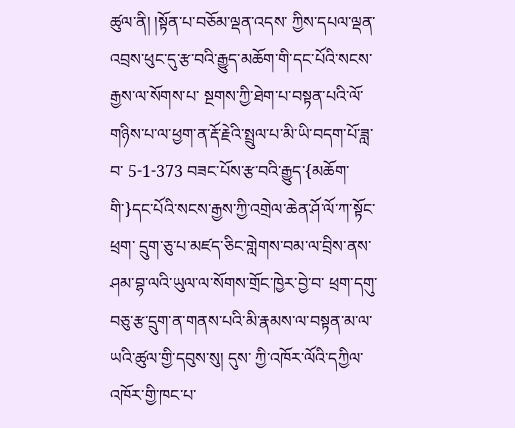ཚུལ་ནི། །སྟོན་པ་བཅོམ་ལྡན་འདས་ ཀྱིས་དཔལ་ལྡན་འབྲས་ཕུང་དུ་རྩ་བའི་རྒྱུད་མཆོག་གི་དང་པོའི་སངས་རྒྱས་ལ་སོགས་པ་ སྔགས་ཀྱི་ཐེག་པ་བསྟན་པའི་ལོ་གཉིས་པ་ལ་ཕྱག་ན་རྡོ་རྗེའི་སྤྲུལ་པ་མི་ཡི་བདག་པོ་ཟླ་བ་ 5-1-373 བཟང་པོས་རྩ་བའི་རྒྱུད་{མཆོག་གི་}དང་པོའི་སངས་རྒྱས་ཀྱི་འགྲེལ་ཆེན་ཤོ་ལོ་ཀ་སྟོང་ཕྲག་ དྲུག་ཅུ་པ་མཛད་ཅིང་གླེགས་བམ་ལ་བྲིས་ནས་ཤམ་བྷ་ལའི་ཡུལ་ལ་སོགས་གྲོང་ཁྱེར་བྱེ་བ་ ཕྲག་དགུ་བཅུ་རྩ་དྲུག་ན་གནས་པའི་མི་རྣམས་ལ་བསྟན་མ་ལ་ཡའི་ཚུལ་གྱི་དབུས་སུ། དུས་ ཀྱི་འཁོར་ལོའི་དཀྱིལ་འཁོར་གྱི་ཁང་པ་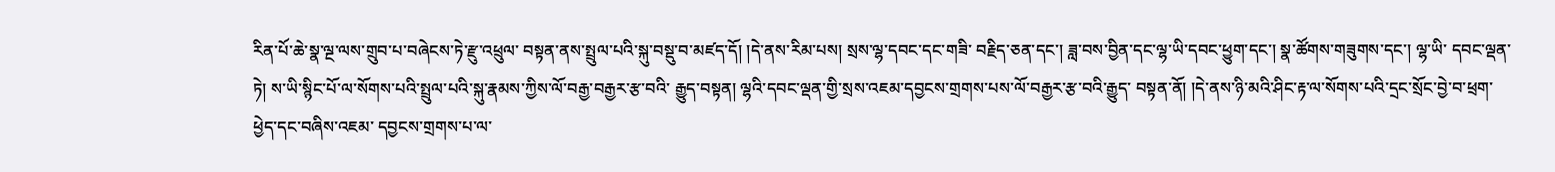རིན་པོ་ཆེ་སྣ་ལྔ་ལས་གྲུབ་པ་བཞེངས་ཏེ་རྫུ་འཕྲུལ་ བསྟན་ནས་སྤྲུལ་པའི་སྐུ་བསྡུ་བ་མཛད་དོ། །དེ་ནས་རིམ་པས། སྲས་ལྷ་དབང་དང་གཟི་ བརྗིད་ཅན་དང་། ཟླ་བས་བྱིན་དང་ལྷ་ཡི་དབང་ཕྱུག་དང་། སྣ་ཚོགས་གཟུགས་དང་། ལྷ་ཡི་ དབང་ལྡན་ཏེ། ས་ཡི་སྙིང་པོ་ལ་སོགས་པའི་སྤྲུལ་པའི་སྐུ་རྣམས་ཀྱིས་ལོ་བརྒྱ་བརྒྱར་རྩ་བའི་ རྒྱུད་བསྟན། ལྷའི་དབང་ལྡན་གྱི་སྲས་འཇམ་དབྱངས་གྲགས་པས་ལོ་བརྒྱར་རྩ་བའི་རྒྱུད་ བསྟན་ནོ། །དེ་ནས་ཉི་མའི་ཤིང་རྟ་ལ་སོགས་པའི་དྲང་སྲོང་བྱེ་བ་ཕྲག་ཕྱེད་དང་བཞིས་འཇམ་ དབྱངས་གྲགས་པ་ལ་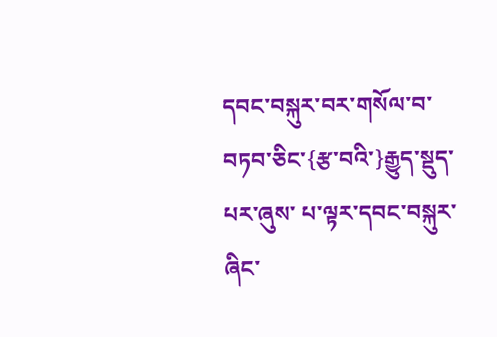དབང་བསྐུར་བར་གསོལ་བ་བཏབ་ཅིང་{རྩ་བའི་}རྒྱུད་སྡུད་པར་ཞུས་ པ་ལྟར་དབང་བསྐུར་ཞིང་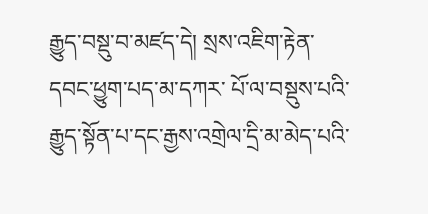རྒྱུད་བསྡུ་བ་མཛད་དེ། སྲས་འཇིག་རྟེན་དབང་ཕྱུག་པད་མ་དཀར་ པོ་ལ་བསྡུས་པའི་རྒྱུད་སྟོན་པ་དང་རྒྱས་འགྲེལ་དྲི་མ་མེད་པའི་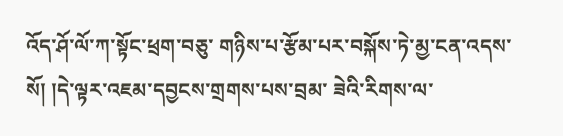འོད་ཤོ་ལོ་ཀ་སྟོང་ཕྲག་བཅུ་ གཉིས་པ་རྩོམ་པར་བསྐོས་ཏེ་མྱ་ངན་འདས་སོ། །དེ་ལྟར་འཇམ་དབྱངས་གྲགས་པས་བྲམ་ ཟེའི་རིགས་ལ་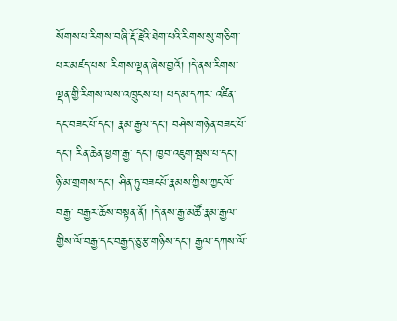སོགས་པ་རིགས་བཞི་རྡོ་རྗེའི་ཐེག་པའི་རིགས་སུ་གཅིག་པར་མཛད་པས་ རིགས་ལྡན་ཞེས་བྱའོ། །དེ་ནས་རིགས་ལྡན་གྱི་རིགས་ལས་འཁྲུངས་པ། པད་མ་དཀར་ འཛིན་དང་བཟང་པོ་དང་། རྣམ་རྒྱལ་དང་། བཤེས་གཉེན་བཟང་པོ་དང་། རིན་ཆེན་ཕྱག་རྒྱ་ དང་། ཁྱབ་འཇུག་སྦས་པ་དང་། ཉི་མ་གྲགས་དང་། ཤིན་ཏུ་བཟངཔོ་རྣམས་ཀྱིས་ཀྱང་ལོ་བརྒྱ་ བརྒྱར་ཆོས་བསྟན་ནོ། །དེ་ནས་རྒྱ་མཚོ་རྣམ་རྒྱལ་གྱིས་ལོ་བརྒྱ་དང་བརྒྱད་ཅུ་རྩ་གཉིས་དང་། རྒྱལ་དཀས་ལོ་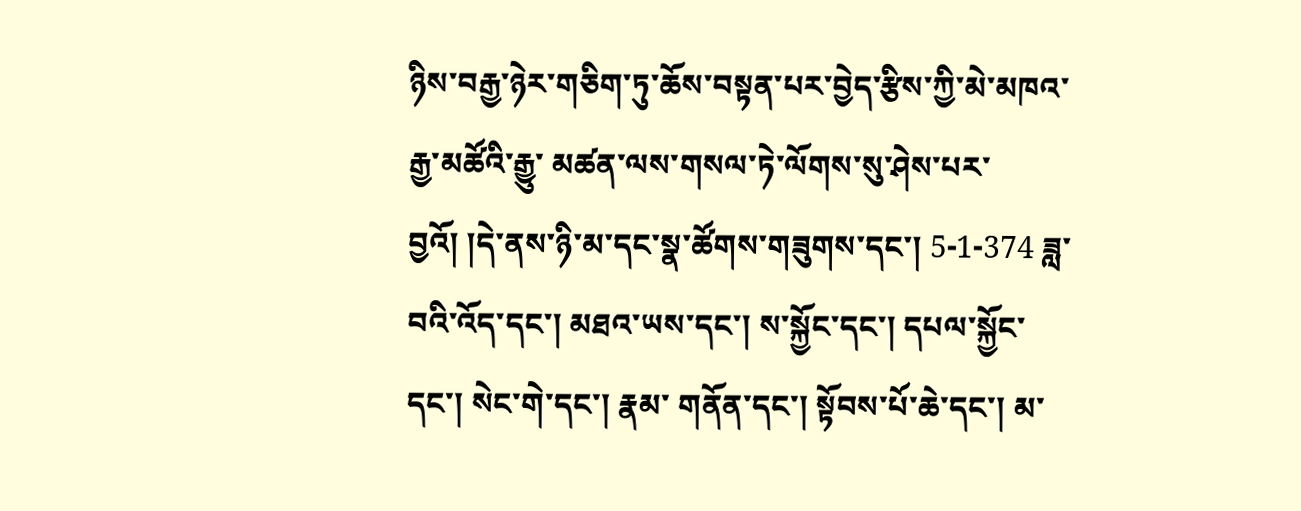ཉིས་བརྒྱ་ཉེར་གཅིག་ཏུ་ཆོས་བསྟན་པར་བྱེད་རྩིས་ཀྱི་མེ་མཁའ་རྒྱ་མཚོའི་རྒྱུ་ མཚན་ལས་གསལ་ཏེ་ལོགས་སུ་ཤེས་པར་བྱའོ། །དེ་ནས་ཉི་མ་དང་སྣ་ཚོགས་གཟུགས་དང་། 5-1-374 ཟླ་བའི་འོད་དང་། མཐའ་ཡས་དང་། ས་སྐྱོང་དང་། དཔལ་སྐྱོང་དང་། སེང་གེ་དང་། རྣམ་ གནོན་དང་། སྟོབས་པོ་ཆེ་དང་། མ་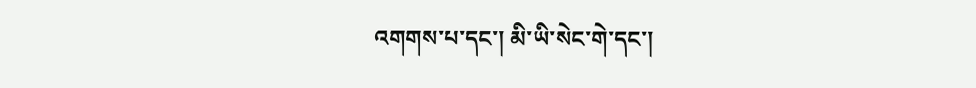འགགས་པ་དང་། མི་ཡི་སེང་གེ་དང་།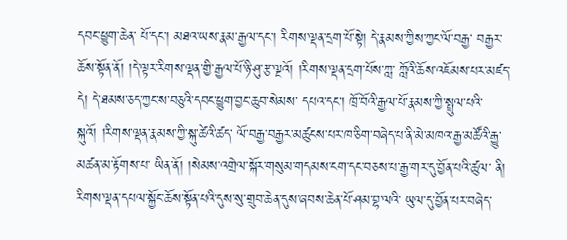དབང་ཕྱུག་ཆེན་ པོ་དང་། མཐའ་ཡས་རྣམ་རྒྱལ་དང་། རིགས་ལྡན་དྲག་པོ་སྟེ། དེ་རྣམས་ཀྱིས་ཀྱང་ལོ་བརྒྱ་ བརྒྱར་ཆོས་སྟོན་ནོ། །དེ་ལྟར་རིགས་ལྡན་གྱི་རྒྱལ་པོ་ཉི་ཤུ་རྩ་ལྔའོ། །རིགས་ལྡན་དྲག་པོས་ཀླ་ ཀློའི་ཆོས་འཇོམས་པར་མཛད་དེ། དེ་ཐམས་ཅད་ཀྱང་ས་བཅུའི་དབང་ཕྱུག་བྱང་ཆུབ་སེམས་ དཔའ་དང་། ཁྲོ་བོའི་རྒྱལ་པོ་རྣམས་ཀྱི་སྤྲུལ་པའི་སྐུའོ། །རིགས་ལྡན་རྣམས་ཀྱི་སྐུ་ཚེའི་ཚད་ ལོ་བརྒྱ་བརྒྱར་མཚུངས་པར་ཁ་ཅིག་བཞེད་པ་ནི་མེ་མཁའ་རྒྱ་མཚོའི་རྒྱུ་མཚན་མ་རྟོགས་པ་ ཡིན་ནོ། །སེམས་འགྲེལ་སྐོར་གསུམ་གདམས་ངག་དང་བཅས་པ་རྒྱ་གར་དུ་བྱོན་པའི་ཚུལ་ ནི། རིགས་ལྡན་དཔལ་སྐྱོང་ཆོས་སྟོན་པའི་དུས་སུ་གྲུབ་ཆེན་དུས་ཞབས་ཆེན་པོ་ཤམ་བྷ་ལའི་ ཡུལ་དུ་བྱོན་པར་བཞེད་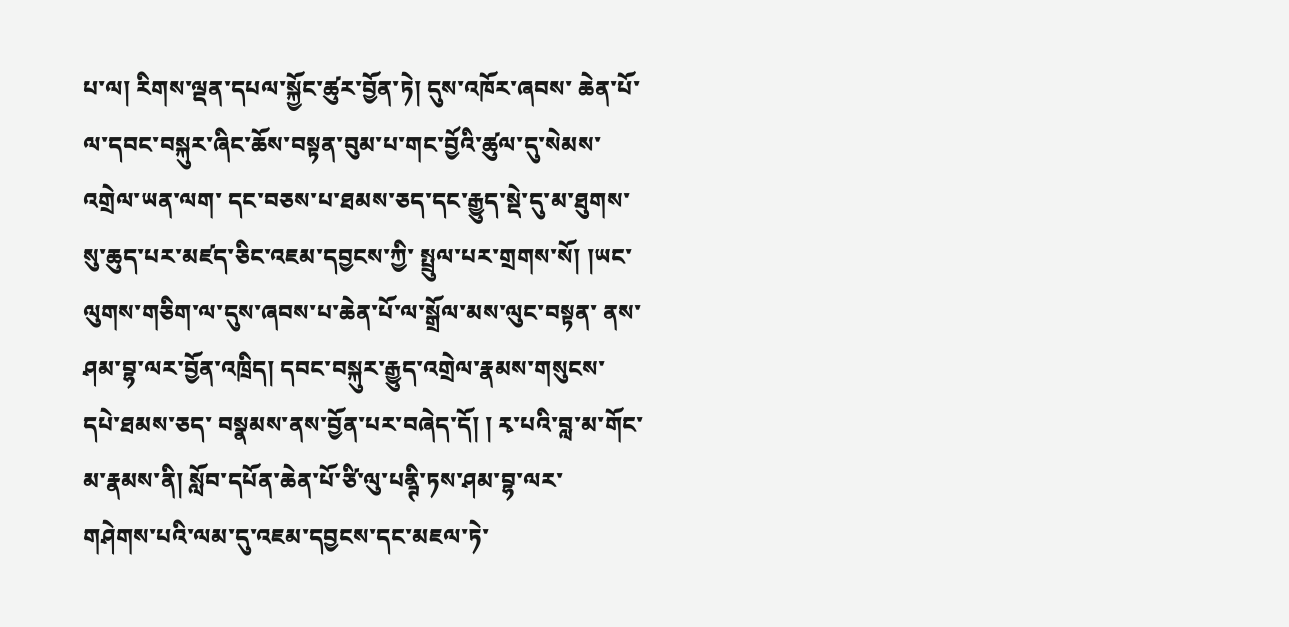པ་ལ། རིགས་ལྡན་དཔལ་སྐྱོང་ཚུར་བྱོན་ཏེ། དུས་འཁོར་ཞབས་ ཆེན་པོ་ལ་དབང་བསྐུར་ཞིང་ཆོས་བསྟན་བུམ་པ་གང་བྱོའི་ཚུལ་དུ་སེམས་འགྲེལ་ཡན་ལག་ དང་བཅས་པ་ཐམས་ཅད་དང་རྒྱུད་སྡེ་དུ་མ་ཐུགས་སུ་ཆུད་པར་མཛད་ཅིང་འཇམ་དབྱངས་ཀྱི་ སྤྲུལ་པར་གྲགས་སོ། །ཡང་ལུགས་གཅིག་ལ་དུས་ཞབས་པ་ཆེན་པོ་ལ་སྒྲོལ་མས་ལུང་བསྟན་ ནས་ཤམ་བྷ་ལར་བྱོན་འཁྲིད། དབང་བསྐུར་རྒྱུད་འགྲེལ་རྣམས་གསུངས་དཔེ་ཐམས་ཅད་ བསྣམས་ནས་བྱོན་པར་བཞེད་དོ། ། རྭ་པའི་བླ་མ་གོང་མ་རྣམས་ནི། སློབ་དཔོན་ཆེན་པོ་ཙི་ལུ་པནྚི་ཏས་ཤམ་བྷ་ལར་ གཤེགས་པའི་ལམ་དུ་འཇམ་དབྱངས་དང་མཇལ་ཏེ་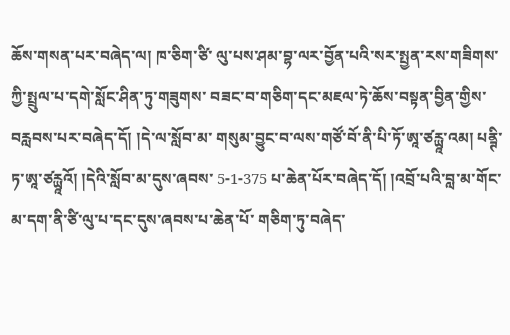ཆོས་གསན་པར་བཞེད་ལ། ཁ་ཅིག་ཙི་ ལུ་པས་ཤམ་བྷ་ལར་བྱོན་པའི་སར་སྤྱན་རས་གཟིགས་ཀྱི་སྤྲུལ་པ་དགེ་སློང་ཤིན་ཏུ་གཟུགས་ བཟང་བ་གཅིག་དང་མཇལ་ཏེ་ཆོས་བསྟན་བྱིན་གྱིས་བརླབས་པར་བཞེད་དོ། །དེ་ལ་སློབ་མ་ གསུམ་བྱུང་བ་ལས་གཙོ་བོ་ནི་པི་ཏོ་ཨཱ་ཙརྻཱ་འམ། པནྚི་ཏ་ཨཱ་ཙརྻཱའོ། །དེའི་སློབ་མ་དུས་ཞབས་ 5-1-375 པ་ཆེན་པོར་བཞེད་དོ། །འབྲོ་པའི་བླ་མ་གོང་མ་དག་ནི་ཙི་ལུ་པ་དང་དུས་ཞབས་པ་ཆེན་པོ་ གཅིག་ཏུ་བཞེད་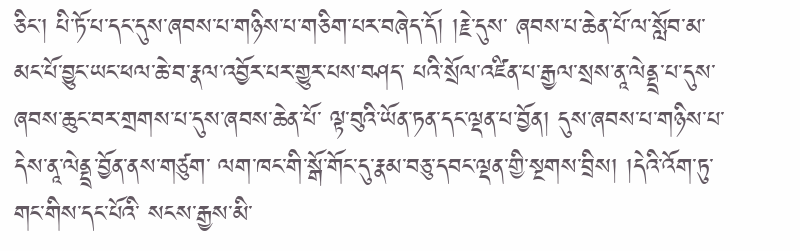ཅིང་། པི་ཏོ་པ་དང་དུས་ཞབས་པ་གཉིས་པ་གཅིག་པར་བཞེད་དོ། །རྗེ་དུས་ ཞབས་པ་ཆེན་པོ་ལ་སློབ་མ་མང་པོ་བྱུང་ཡང་ཕལ་ཆེ་བ་རྣལ་འབྱོར་པར་གྱུར་པས་བཤད་ པའི་སྲོལ་འཛིན་པ་རྒྱལ་སྲས་ནཱ་ལེནྡྲ་པ་དུས་ཞབས་ཆུང་བར་གྲགས་པ་དུས་ཞབས་ཆེན་པོ་ ལྟ་བུའི་ཡོན་ཏན་དང་ལྡན་པ་བྱོན། དུས་ཞབས་པ་གཉིས་པ་དེས་ནཱ་ལེནྡྲ་བྱོན་ནས་གཙུག་ ལག་ཁང་གི་སྒོ་གོང་དུ་རྣམ་བཅུ་དབང་ལྡན་གྱི་སྔགས་བྲིས། །དེའི་འོག་ཏུ་གང་གིས་དང་པོའི་ སངས་རྒྱས་མི་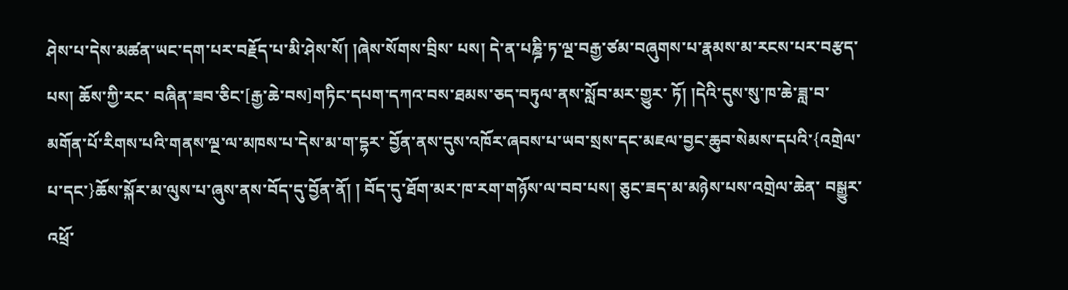ཤེས་པ་དེས་མཚན་ཡང་དག་པར་བརྗོད་པ་མི་ཤེས་སོ། །ཞེས་སོགས་བྲིས་ པས། དེ་ན་པཎྜི་ཏ་ལྔ་བརྒྱ་ཙམ་བཞུགས་པ་རྣམས་མ་རངས་པར་བརྩད་པས། ཆོས་ཀྱི་རང་ བཞིན་ཟབ་ཅིང་[རྒྱ་ཆེ་བས]གཏིང་དཔག་དཀའ་བས་ཐམས་ཅད་བཏུལ་ནས་སློབ་མར་གྱུར་ ཏོ། །དེའི་དུས་སུ་ཁ་ཆེ་ཟླ་བ་མགོན་པོ་རིགས་པའི་གནས་ལྔ་ལ་མཁས་པ་དེས་མ་ག་དྷར་ བྱོན་ནས་དུས་འཁོར་ཞབས་པ་ཡབ་སྲས་དང་མཇལ་བྱང་ཆུབ་སེམས་དཔའི་{འགྲེལ་པ་དང་}ཆོས་སྐོར་མ་ལུས་པ་ཞུས་ནས་བོད་དུ་བྱོན་ནོ། ། བོད་དུ་ཐོག་མར་ཁ་རག་གཉོས་ལ་བབ་པས། ཅུང་ཟད་མ་མཉེས་པས་འགྲེལ་ཆེན་ བསྒྱུར་འཕྲོ་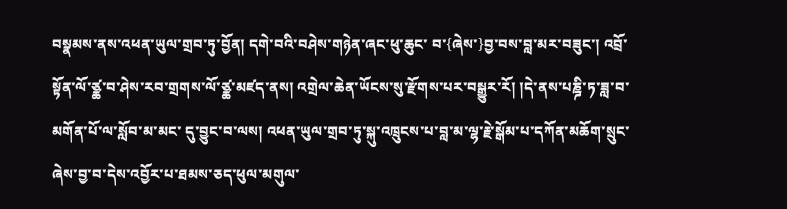བསྣམས་ནས་འཕན་ཡུལ་གྲབ་ཏུ་བྱོན། དགེ་བའི་བཤེས་གཉེན་ཞང་ཕུ་ཆུང་ བ་{ཞེས་}བྱ་བས་བླ་མར་བཟུང་། འབྲོ་སྟོན་ལོ་ཙྪ་བ་ཤེས་རབ་གྲགས་ལོ་ཙྪ་མཛད་ནས། འགྲེལ་ཆེན་ཡོངས་སུ་རྫོགས་པར་བསྒྱུར་རོ། །དེ་ནས་པཎྜི་ཏ་ཟླ་བ་མགོན་པོ་ལ་སློབ་མ་མང་ དུ་བྱུང་བ་ལས། འཕན་ཡུལ་གྲབ་ཏུ་སྐུ་འཁྲུངས་པ་བླ་མ་ལྷ་རྗེ་སྒོམ་པ་དཀོན་མཆོག་སྲུང་ ཞེས་བྱ་བ་དེས་འབྱོར་པ་ཐམས་ཅད་ཕུལ་མགུལ་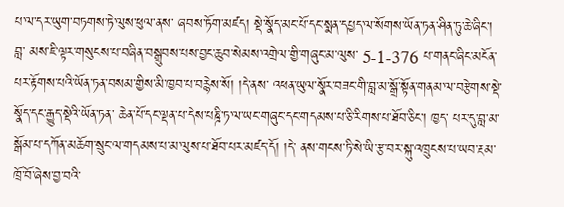པ་ལ་དར་ཡུག་བཏགས་ཏེ་ལུས་ཕུལ་ནས་ ཞབས་ཏོག་མཛད། སྡེ་སྣོད་མང་པོ་དང་སྨན་དཔྱད་ལ་སོགས་ཡོན་ཏན་ཤིན་ཏུ་ཆེ་ཞིང་། བླ་ མས་ཇི་ལྟར་གསུངས་པ་བཞིན་བསྒྲུབས་པས་བྱང་ཆུབ་སེམས་འགྲེལ་གྱི་གཞུང་མ་ལུས་ 5-1-376 པ་གནང་ཞིང་མངོན་པར་རྟོགས་པའི་ཡོན་ཏན་བསམ་གྱིས་མི་ཁྱབ་པ་བརྙེས་སོ། །དེ་ནས་ འཕན་ཡུལ་སྣོར་བཟང་གི་བླ་མ་སྒྲོ་སྟོན་གནམ་ལ་བརྩེགས་སྡེ་སྣོད་དང་རྒྱུད་སྡེའི་ཡོན་ཏན་ ཆེན་པོ་དང་ལྡན་པ་དེས་པཎྜི་ཏ་ལ་ཡང་གཞུང་དང་གདམས་པ་ཅི་རིགས་པ་ཐོབ་ཅིང་། ཁྱད་ པར་དུ་བླ་མ་སྒོམ་པ་དཀོན་མཆོག་སྲུང་ལ་གདམས་པ་མ་ལུས་པ་ཐོབ་པར་མཛད་དོ། །དེ་ ནས་གངས་ཏི་སེ་ཡི་རྩ་བར་སྐུ་འཁྲུངས་པ་ཡབ་རྔམ་ཁྲོ་བོ་ཞེས་བྱ་བའི་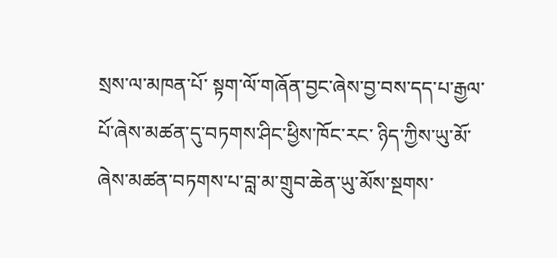སྲས་ལ་མཁན་པོ་ སྟག་ལོ་གཞོན་བྱང་ཞེས་བྱ་བས་དད་པ་རྒྱལ་པོ་ཞེས་མཚན་དུ་བཏགས་ཤིང་ཕྱིས་ཁོང་རང་ ཉིད་ཀྱིས་ཡུ་མོ་ཞེས་མཚན་བཏགས་པ་བླ་མ་གྲུབ་ཆེན་ཡུ་མོས་སྔགས་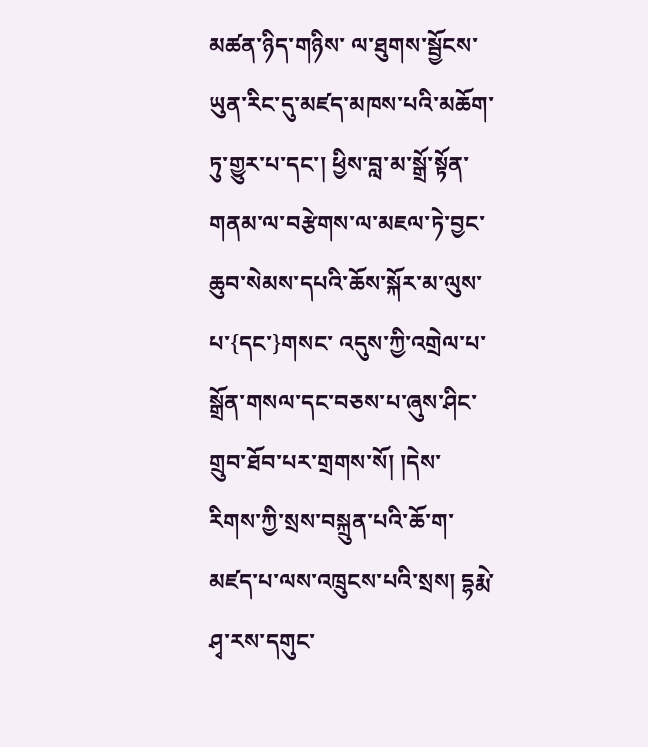མཚན་ཉིད་གཉིས་ ལ་ཐུགས་སྦྱོངས་ཡུན་རིང་དུ་མཛད་མཁས་པའི་མཆོག་ཏུ་གྱུར་པ་དང་། ཕྱིས་བླ་མ་སྒྲོ་སྟོན་ གནམ་ལ་བརྩེགས་ལ་མཇལ་ཏེ་བྱང་ཆུབ་སེམས་དཔའི་ཆོས་སྐོར་མ་ལུས་པ་{དང་}གསང་ འདུས་ཀྱི་འགྲེལ་པ་སྒྲོན་གསལ་དང་བཅས་པ་ཞུས་ཤིང་གྲུབ་ཐོབ་པར་གྲགས་སོ། །དེས་ རིགས་ཀྱི་སྲས་བསྐྲུན་པའི་ཆོ་ག་མཛད་པ་ལས་འཁྲུངས་པའི་སྲས། དྷརྨེ་ཤྭ་རས་དགུང་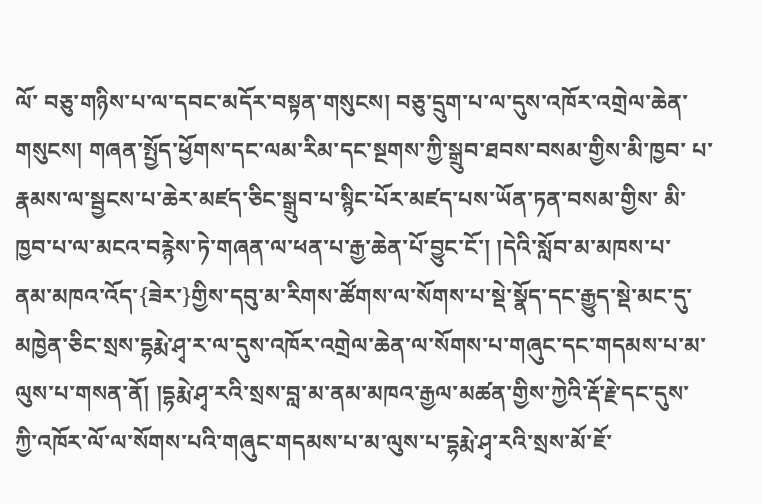ལོ་ བཅུ་གཉིས་པ་ལ་དབང་མདོར་བསྟན་གསུངས། བཅུ་དྲུག་པ་ལ་དུས་འཁོར་འགྲེལ་ཆེན་ གསུངས། གཞན་སྤྱོད་ཕྱོགས་དང་ལམ་རིམ་དང་སྔགས་ཀྱི་སྒྲུབ་ཐབས་བསམ་གྱིས་མི་ཁྱབ་ པ་རྣམས་ལ་སྦྱངས་པ་ཆེར་མཛད་ཅིང་སྒྲུབ་པ་སྙིང་པོར་མཛད་པས་ཡོན་ཏན་བསམ་གྱིས་ མི་ཁྱབ་པ་ལ་མངའ་བརྙེས་ཏེ་གཞན་ལ་ཕན་པ་རྒྱ་ཆེན་པོ་བྱུང་ངོ་། །དེའི་སློབ་མ་མཁས་པ་ ནམ་མཁའ་འོད་{ཟེར་}གྱིས་དབུ་མ་རིགས་ཚོགས་ལ་སོགས་པ་སྡེ་སྣོད་དང་རྒྱུད་སྡེ་མང་དུ་ མཁྱེན་ཅིང་སྲས་དྷརྨེ་ཤྭ་ར་ལ་དུས་འཁོར་འགྲེལ་ཆེན་ལ་སོགས་པ་གཞུང་དང་གདམས་པ་མ་ ལུས་པ་གསན་ནོ། །དྷརྨེ་ཤྭ་རའི་སྲས་བླ་མ་ནམ་མཁའ་རྒྱལ་མཚན་གྱིས་ཀྱེའི་རྡོ་རྗེ་དང་དུས་ ཀྱི་འཁོར་ལོ་ལ་སོགས་པའི་གཞུང་གདམས་པ་མ་ལུས་པ་དྷརྨེ་ཤྭ་རའི་སྲས་མོ་ཇོ་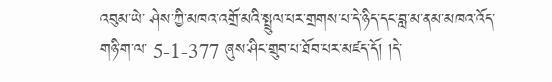འབུམ་ཡེ་ ཤེས་ཀྱི་མཁའ་འགྲོ་མའི་སྤྲུལ་པར་གྲགས་པ་དེ་ཉིད་དང་བླ་མ་ནམ་མཁའ་འོད་གཉི་ག་ལ་ 5-1-377 ཞུས་ཤིང་གྲུབ་པ་ཐོབ་པར་མཛད་དོ། །དེ་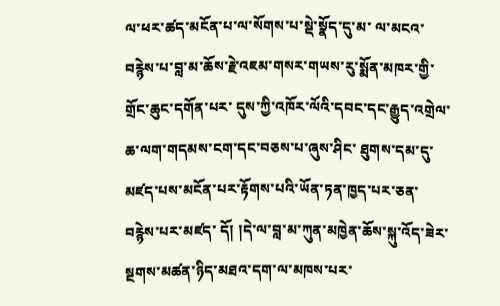ལ་ཕར་ཚད་མངོན་པ་ལ་སོགས་པ་སྡེ་སྣོད་དུ་མ་ ལ་མངའ་བརྙེས་པ་བླ་མ་ཆོས་རྗེ་འཇམ་གསར་གཡས་རུ་སྨོན་མཁར་གྱི་གྲོང་ཆུང་དགོན་པར་ དུས་ཀྱི་འཁོར་ལོའི་དབང་དང་རྒྱུད་འགྲེལ་ཆ་ལག་གདམས་ངག་དང་བཅས་པ་ཞུས་ཤིང་ ཐུགས་དམ་དུ་མཛད་པས་མངོན་པར་རྟོགས་པའི་ཡོན་ཏན་ཁྱད་པར་ཅན་བརྙེས་པར་མཛད་ དོ། །དེ་ལ་བླ་མ་ཀུན་མཁྱེན་ཆོས་སྐུ་འོད་ཟེར་སྔགས་མཚན་ཉིད་མཐའ་དག་ལ་མཁས་པར་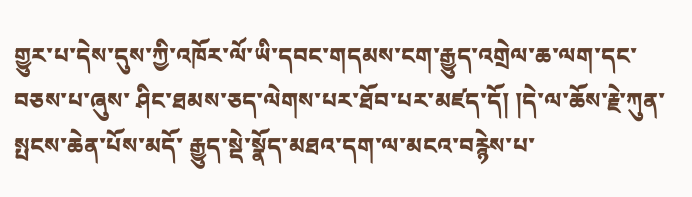གྱུར་པ་དེས་དུས་ཀྱི་འཁོར་ལོ་ཡི་དབང་གདམས་ངག་རྒྱུད་འགྲེལ་ཆ་ལག་དང་བཅས་པ་ཞུས་ ཤིང་ཐམས་ཅད་ལེགས་པར་ཐོབ་པར་མཛད་དོ། །དེ་ལ་ཆོས་རྗེ་ཀུན་སྤངས་ཆེན་པོས་མདོ་ རྒྱུད་སྡེ་སྣོད་མཐའ་དག་ལ་མངའ་བརྙེས་པ་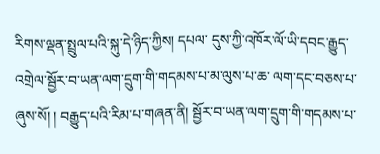རིགས་ལྡན་སྤྲུལ་པའི་སྐུ་དེ་ཉིད་ཀྱིས། དཔལ་ དུས་ཀྱི་འཁོར་ལོ་ཡི་དབང་རྒྱུད་འགྲེལ་སྦྱོར་བ་ཡན་ལག་དྲུག་གི་གདམས་པ་མ་ལུས་པ་ཆ་ ལག་དང་བཅས་པ་ཞུས་སོ། ། བརྒྱུད་པའི་རིམ་པ་གཞན་ནི། སྦྱོར་བ་ཡན་ལག་དྲུག་གི་གདམས་པ་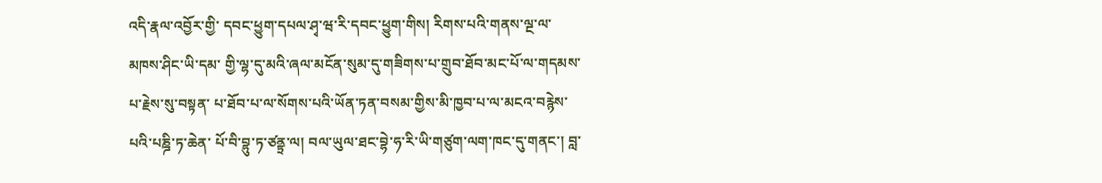འདི་རྣལ་འབྱོར་གྱི་ དབང་ཕྱུག་དཔལ་ཤྭ་ཝ་རི་དབང་ཕྱུག་གིས། རིགས་པའི་གནས་ལྔ་ལ་མཁས་ཤིང་ཡི་དམ་ གྱི་ལྷ་དུ་མའི་ཞལ་མངོན་སུམ་དུ་གཟིགས་པ་གྲུབ་ཐོབ་མང་པོ་ལ་གདམས་པ་རྗེས་སུ་བསྟན་ པ་ཐོབ་པ་ལ་སོགས་པའི་ཡོན་ཏན་བསམ་གྱིས་མི་ཁྱབ་པ་ལ་མངའ་བརྙེས་པའི་པཎྜི་ཏ་ཆེན་ པོ་བི་བྷུ་ཏ་ཙནྟྲ་ལ། བལ་ཡུལ་ཐང་བྷེ་ཧ་རི་ཡི་གཙུག་ལག་ཁང་དུ་གནང་། བླ་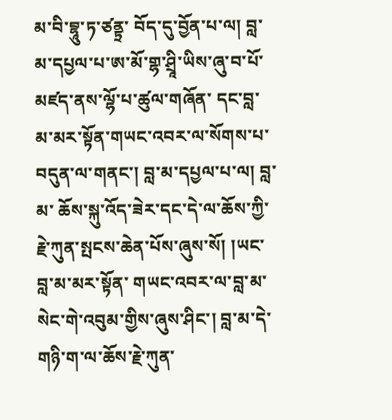མ་བི་བྷཱུ་ཏ་ཙནྟྲ་ བོད་དུ་བྱོན་པ་ལ། བླ་མ་དཔྱལ་པ་ཨ་མོ་གྷ་ཤྲཱི་ཡིས་ཞུ་བ་པོ་མཛད་ནས་ལྷོ་པ་ཚུལ་གཞོན་ དང་བླ་མ་མར་སྟོན་གཡང་འབར་ལ་སོགས་པ་བདུན་ལ་གནང་། བླ་མ་དཔྱལ་པ་ལ། བླ་མ་ ཆོས་སྐུ་འོད་ཟེར་དང་དེ་ལ་ཆོས་ཀྱི་རྗེ་ཀུན་སྤངས་ཆེན་པོས་ཞུས་སོ། །ཡང་བླ་མ་མར་སྟོན་ གཡང་འབར་ལ་བླ་མ་སེང་གེ་འབུམ་གྱིས་ཞུས་ཤིང་། བླ་མ་དེ་གཉི་ག་ལ་ཆོས་རྗེ་ཀུན་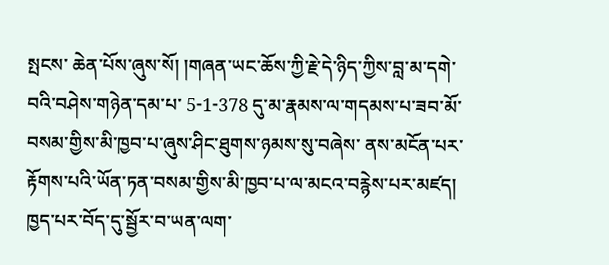སྤངས་ ཆེན་པོས་ཞུས་སོ། །གཞན་ཡང་ཆོས་ཀྱི་རྗེ་དེ་ཉིད་ཀྱིས་བླ་མ་དགེ་བའི་བཤེས་གཉེན་དམ་པ་ 5-1-378 དུ་མ་རྣམས་ལ་གདམས་པ་ཟབ་མོ་བསམ་གྱིས་མི་ཁྱབ་པ་ཞུས་ཤིང་ཐུགས་ཉམས་སུ་བཞེས་ ནས་མངོན་པར་རྟོགས་པའི་ཡོན་ཏན་བསམ་གྱིས་མི་ཁྱབ་པ་ལ་མངའ་བརྙེས་པར་མཛད། ཁྱད་པར་བོད་དུ་སྦྱོར་བ་ཡན་ལག་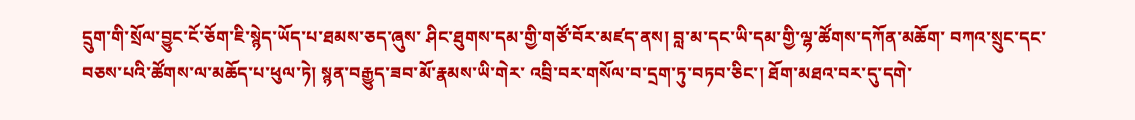དྲུག་གི་སྲོལ་བྱུང་ངོ་ཅོག་ཇི་སྙེད་ཡོད་པ་ཐམས་ཅད་ཞུས་ ཤིང་ཐུགས་དམ་གྱི་གཙོ་བོར་མཛད་ནས། བླ་མ་དང་ཡི་དམ་གྱི་ལྷ་ཚོགས་དཀོན་མཆོག་ བཀའ་སྲུང་དང་བཅས་པའི་ཚོགས་ལ་མཆོད་པ་ཕུལ་ཏེ། སྙན་བརྒྱུད་ཟབ་མོ་རྣམས་ཡི་གེར་ འབྲི་བར་གསོལ་བ་དྲག་ཏུ་བཏབ་ཅིང་། ཐོག་མཐའ་བར་དུ་དགེ་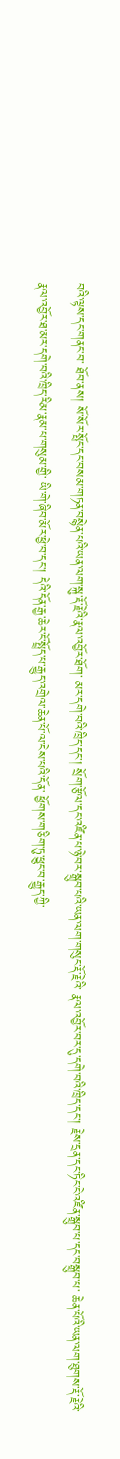བའི་ལྟས་དང་གནང་བ་ ཐོབ་ནས། སོ་སོར་སྤོང་དང་བསམ་གཏན་བསྙེན་པའི་ཡན་ལག་སྐུ་རྡོ་རྗེའི་རྣལ་འབྱོར་ཐོག་ མར་དགེ་བའི་ཁྲིད་དང་། སྲོག་རྩོལ་དང་འཛིན་པ་ཉེ་བར་སྒྲུབ་པའི་ཡན་ལག་གསུང་རྡོ་རྗེའི་ རྣལ་འབྱོར་བར་དུ་དགེ་བའི་ཁྲིད་དང་། རྗེས་དྲན་དང་ཏིང་ངེ་འཛིན་སྒྲུབ་པ་དང་བསྒྲུབ་པ་ ཆེན་པོའི་ཡན་ལག་ཐུགས་རྡོ་རྗེའི་རྣལ་འབྱོར་ཐ་མར་དགེ་བའི་ཁྲིད་རིམ་རྣམ་པ་གསུམ་གྱི་ ཡི་གེ་ཞིབ་མོར་ཕྱེ་བ་དང་། དེའི་དོན་རྒྱ་ཆེར་ངོ་སྤྲོད་པ་རྒྱུད་འགྲེལ་ཆེན་པོ་ལ་ངེས་པའི་དོན་ ཕྱོགས་གཅིག་ཏུ་ཕྱུང་བ་རྒྱུད་ཀྱི་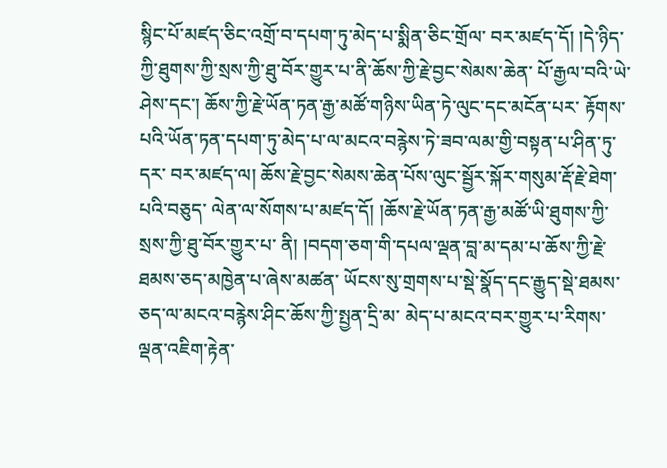སྙིང་པོ་མཛད་ཅིང་འགྲོ་བ་དཔག་ཏུ་མེད་པ་སྨིན་ཅིང་གྲོལ་ བར་མཛད་དོ། །དེ་ཉིད་ཀྱི་ཐུགས་ཀྱི་སྲས་ཀྱི་ཐུ་བོར་གྱུར་པ་ནི་ཆོས་ཀྱི་རྗེ་བྱང་སེམས་ཆེན་ པོ་རྒྱལ་བའི་ཡེ་ཤེས་དང་། ཆོས་ཀྱི་རྗེ་ཡོན་ཏན་རྒྱ་མཚོ་གཉིས་ཡིན་ཏེ་ལུང་དང་མངོན་པར་ རྟོགས་པའི་ཡོན་ཏན་དཔག་ཏུ་མེད་པ་ལ་མངའ་བརྙེས་ཏེ་ཟབ་ལམ་གྱི་བསྟན་པ་ཤིན་ཏུ་དར་ བར་མཛད་ལ། ཆོས་རྗེ་བྱང་སེམས་ཆེན་པོས་ལུང་སྦྱོར་སྐོར་གསུམ་རྡོ་རྗེ་ཐེག་པའི་བཅུད་ ལེན་ལ་སོགས་པ་མཛད་དོ། །ཆོས་རྗེ་ཡོན་ཏན་རྒྱ་མཚོ་ཡི་ཐུགས་ཀྱི་སྲས་ཀྱི་ཐུ་བོར་གྱུར་པ་ ནི། །བདག་ཅག་གི་དཔལ་ལྡན་བླ་མ་དམ་པ་ཆོས་ཀྱི་རྗེ་ཐམས་ཅད་མཁྱེན་པ་ཞེས་མཚན་ ཡོངས་སུ་གྲགས་པ་སྡེ་སྣོད་དང་རྒྱུད་སྡེ་ཐམས་ཅད་ལ་མངའ་བརྙེས་ཤིང་ཆོས་ཀྱི་སྤྱན་དྲི་མ་ མེད་པ་མངའ་བར་གྱུར་པ་རིགས་ལྡན་འཇིག་རྟེན་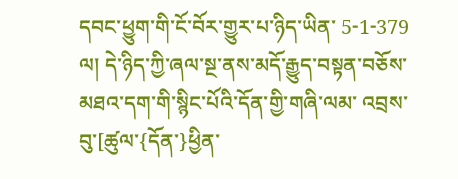དབང་ཕྱུག་གི་ངོ་བོར་གྱུར་པ་ཉིད་ཡིན་ 5-1-379 ལ། དེ་ཉིད་ཀྱི་ཞལ་སྔ་ནས་མདོ་རྒྱུད་བསྟན་བཅོས་མཐའ་དག་གི་སྙིང་པོའི་དོན་གྱི་གཞི་ལམ་ འབྲས་བུ་[ཚུལ་{དོན་}ཕྱིན་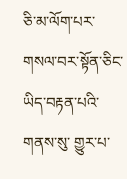ཅི་མ་ལོག་པར་གསལ་བར་སྟོན་ཅིང་ཡིད་བརྟན་པའི་གནས་སུ་ གྱུར་པ་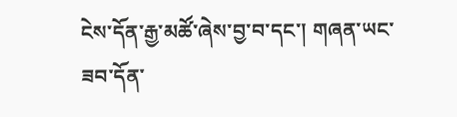ངེས་དོན་རྒྱ་མཚོ་ཞེས་བྱ་བ་དང་། གཞན་ཡང་ཟབ་དོན་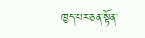ཁྱད་པར་ཅན་སྟོན་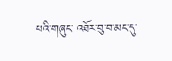པའི་གཞུང་ འཐོར་བུ་བ་མང་དུ་